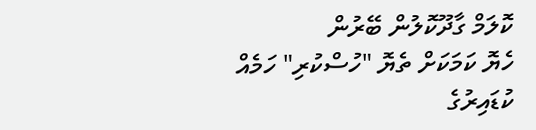ކޮލަމް ގާދޫކޮލުން ބޭރުން
ހެޔޮ ކަމަކަށް ތެޔޮ "ހުސްކުރި" ހަމެއް
ކުޑައިރުގެ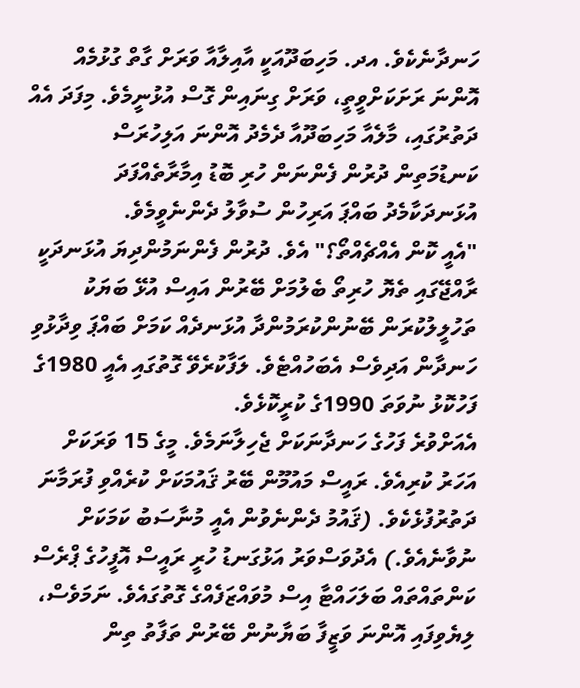ހަނދާނެކެވެ. އދ. މަހިބަދޫއަކީ އާއިލާއާ ވަރަށް ގާތް ގުޅުމެއް އޮންނަ ރަށަކަށްވީތީ، ވަރަށް ގިނައިން ގޮސް އުޅުނީމެވެ. މިފަދަ އެއް ދަތުރުގައި، މާލެއާ މަހިބަދޫއާ ދެމެދު އޮންނަ އަލިހުރަސް ކަނޑުމަތިން ދުރުން ފެންނަން ހުރި ބޮޑު އިމާރާތެއްފަދަ އުޅަނދަކާމެދު ބައްޕަ އަރިހުން ސުވާލު ދެންނެވީމެވެ.
"އެއީ ކޮން އެއްޗެއްތޯ؟" އެވެ. ދުރުން ފެންނަމުންދިޔަ އުޅަނދަކީ ރާއްޖޭގައި ތެޔޮ ހުރިތޯ ބެލުމަށް ބޭރުން އައިސް އުޅޭ ބަޔަކު ތަހުލީލުކުރަން ބޭނުންކުރަމުންދާ އުޅަނދެއް ކަމަށް ބައްޕަ ވިދާޅުވި ހަނދާން އަދިވެސް އެބަހުއްޓެވެ. ލަފާކުރެވޭ ގޮތުގައި އެއީ 1980ގެ ފަހުކޮޅު ނުވަތަ 1990ގެ ކުރީކޮޅެވެ.
އެއަށްވުރެ ފަހުގެ ހަނދާނަކަށް ޖެހިލާނަމެވެ. މީގެ 15 ވަރަކަށް އަހަރު ކުރިއެވެ. ރައީސް މައުމޫން ބޭރު ޤައުމަކަށް ކުރެއްވި ފުރަމާނަ ދަތުރުފުޅެކެވެ. (ޤައުމު ދެންނެވުން އެއީ މުނާސަބު ކަމަކަށް ނުވާނެއެވެ.) އެދުވަސްވަރު އަޅުގަނޑު ހުރީ ރައީސް އޮފީހުގެ ޕްރެސް ކަންތައްތައް ބަލަހައްޓާ އިސް މުވައްޒަފެއްގެ ގޮތުގައެވެ. ނަމަވެސް، ލިޔެވިފައި އޮންނަ ވަޒީފާ ބަޔާނުން ބޭރުން ތަފާތު ތިން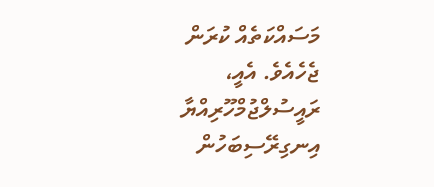މަސައްކަތެއް ކުރަން ޖެހެއެވެ. އެއީ، ރައީސުލްޖުމްހޫރިއްޔާ އިނގިރޭސިބަހުން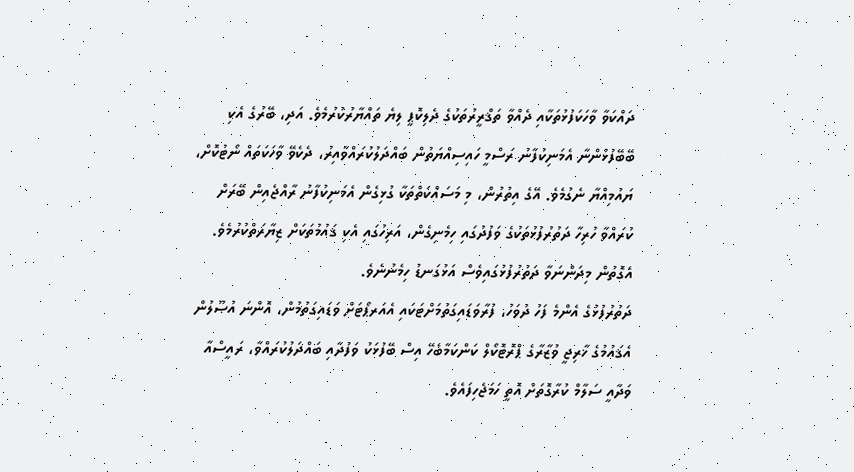ދައްކަވާ ވާހަކަފުޅުތަކާއި ދެއްވާ ތަޤްރީރުތަކުގެ ދެލިކޮޕީ ލިޔެ ތައްޔާރުކުރުމެވެ. އަދި، ބޭރުގެ އެކި ބޭބޭފުޅުންނާ އެމަނިކުފާނު ރަސްމީ ހައިސިއްޔަތުން ބައްދަލުކުރައްވާއިރު، ދެކެވޭ ވާހަކަތައް ނޯޓުކޮށް، ޔައުމިއްޔާ ނެގުމެވެ. އޭގެ އިތުރުން، މި މަސައްކަތްތަކާ ގުޅިގެން އެމަނިކުފާނު ރާއްޖެއިން ބޭރަށް ކުރައްވާ ހުރިހާ ދަތުރުފުޅުތަކުގެ ވަފުދުގައި ހިމެނިގެން، އަރިހުގައި އެކި ޤައުމުތަކަށް ޒިޔާރަތްކުރުމެވެ. އެގޮތުން މިދަންނަވާ ދަތުރުފުޅުގައިވެސް އަޅުގަނޑު ހިމެނުނެވެ.
ދަތުރުފުޅުގެ އެންމެ ފަހު ދުވަހު، ފުރާވަޑައިގަތުމަށްޓަކައި އެއަރޕޯޓަށް ވަޑައިގަތުމުން، އޮންނަ އުޞޫލުން އެޤައުމުގެ ޚާރިޖީ ވުޒާރާގެ ޕްރޮޓޮކޯލް ކަންކަމާބެހޭ އިސް ބޭފުޅަކު ވަފުދާއި ބައްދަލުކުރައްވާ، ރައީސްއާ ވަދާއީ ސަލާމް ކުރާގޮތަށް އޮތީ ހަމަޖެހިފައެވެ.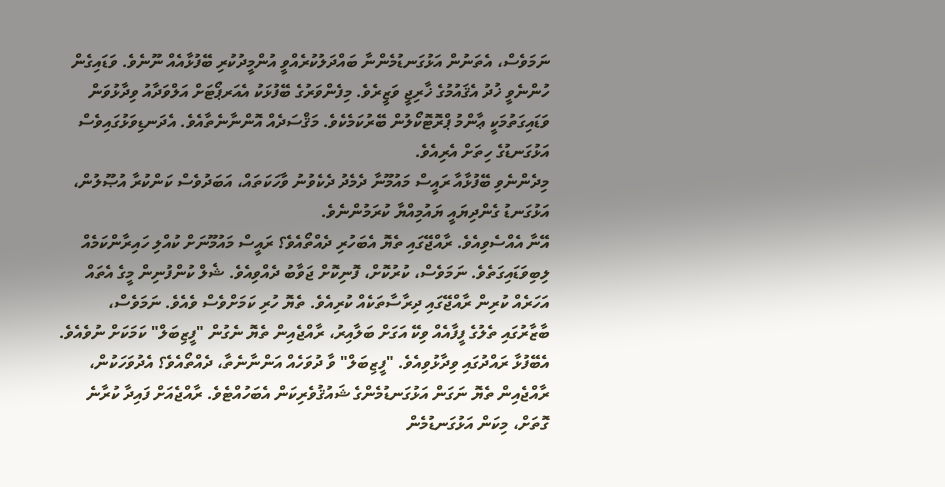ނަމަވެސް، އެތަނުން އަޅުގަނޑުމެންނާ ބައްދަލުކުރެއްވީ އުންމީދުކުރި ބޭފުޅާއެއް ނޫނެވެ. ވަޑައިގެން ހުންނެވީ ޚުދު އެޤައުމުގެ ޚާރިޖީ ވަޒީރެވެ. މިފެންވަރުގެ ބޭފުޅަކު އެއަރޕޯޓަށް އަލްވަދާއު ވިދާޅުވަން ވަޑައިގަތުމަކީ ޢާންމު ޕްރޮޓޮކޯލުން ބޭރުކަމެކެވެ. މަޤްސަދެއް އޮންނާނެތާއެވެ. އެދަނޑިވަޅުގައިވެސް އަޅުގަނޑުގެ ހިތަށް އެރިއެވެ.
މިދެންނެވި ބޭފުޅާއާ ރައީސް މައުމޫނާ ދެމެދު ދެކެވުނު ވާހަކަތައް، އަބަދުވެސް ކަންކުރާ އުޞޫލުން، އަޅުގަނޑު ގެންދިޔައީ ޔައުމިއްޔާ ކުރަމުންނެވެ.
އޭނާ އެއްސެވިއެވެ. ރާއްޖޭގައި ތެޔޮ އެބަހުރި ދެއްތޯއެވެ؟ ރައީސް މައުމޫނަށް ކުއްލި ހައިރާންކަމެއް ލިބިވަޑައިގަތެވެ. ނަމަވެސް، ކުރުކޮށް، ފޮނިކޮށް ޖަވާބު ދެއްވިއެވެ. ޝެލް ކުންފުނިން މީގެ އެތައް އަހަރެއް ކުރިން ރާއްޖޭގައި ދިރާސާތަކެއް ކުރިއެވެ. ތެޔޮ ހުރި ކަމަށްވެސް ވެއެވެ. ނަމަވެސް، ބާޒާރުގައި ތެލުގެ ފީފާއެއް ވިކޭ އަގަށް ބަލާއިރު، ރާއްޖެއިން ތެޔޮ ނެގުން "ފީޒިބަލް" ކަމަކަށް ނުވެއެވެ. އެބޭފުޅާ ރައްދުގައި ވިދާޅުވިއެވެ. "ފީޒިބަލް" ވާ ދުވަހެއް އަންނާނެތާ، ދެއްތޯއެވެ؟ އެދުވަހަކުން، ރާއްޖެއިން ތެޔޮ ނަގަން އަޅުގަނޑުމެންގެ ޝައުޤުވެރިކަން އެބަހުއްޓެވެ. ރާއްޖެއަށް ފައިދާ ކުރާނެ ގޮތަށް، މިކަން އަޅުގަނޑުމެން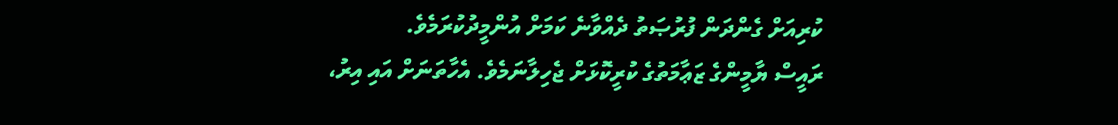ކުރިއަށް ގެންދަން ފުރުޞަތު ދެއްވާނެ ކަމަށް އުންމީދުކުރަމެވެ.
ރައީސް ޔާމީންގެ ޒަޢާމަތުގެ ކުރީކޮޅަށް ޖެހިލާނަމެވެ. އެހާތަނަށް އައި އިރު،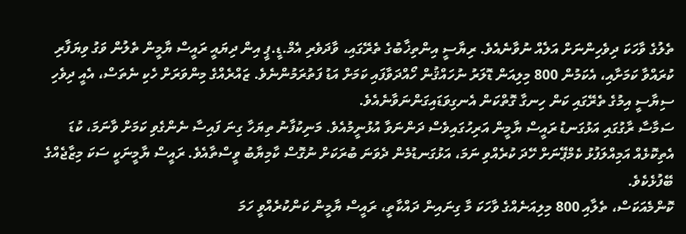ތެލުގެ ވާހަކަ ދިވެހިންނަށް އަލެއް ނުވާނެއެވެ. ރިޔާސީ އިންތިޚާބުގެ ތެރޭގައި، ވާދަވެރި އެމް.ޑީ.ޕީ އިން ދިޔައީ ރައީސް ޔާމީން ތެލުން ވަގު ވިޔަފާރި ކުރައްވާ ކަމަށާއި، އެކަމުން 800 މިލިއަން ޑޮލަރު ނުހައްޤުން ހޯއްދަވާފައި ކަމަށް އަޑު ފަތުރަމުންނެވެ. ޒައްރެއްގެ މިންވަރަށް ހެކި ނެތަސް، އެއީ ދިވެހި ސިޔާސީ އިމުގެ ތެރޭގައި ކަން ހިނގާ ގޮތްކަން އެނގިވަޑައިގަންނަވާނެއެވެ.
ސަމާސާ ރާގުގައި އަޅުގަނޑު ރައީސް ޔާމީން އަރިހުގައިވެސް ދަންނަވާ އުޅުނީމުއެވެ. މަނިކުފާނު ތިޔަހާ ގިނަ ފައިސާ ނެންގެވި ކަމަށް ވާނަމަ، ކުޑަ އެތިކޮޅެއް އަމިއްލަފުޅު ކެމްޕޭނަށް ހޭދަ ކުރެއްވި ނަމަ، އަޅުގަނޑުމެން ދެވަނަ ބުރަކަށް ނުގޮސް ކާމިޔާބު ވީސްތާއެވެ. ރައީސް ޔާމީނަކީ ސަކަ މިޒާޖެއްގެ ބޭފުޅެކެވެ.
ކޮންމެއަކަސް، ތެލާއި 800 މިލިއަނެއްގެ ވާހަކަ މާ ގިނައިން ދައްކާތީ، ރައީސް ޔާމީން ކަންކުރެއްވީ ހަމަ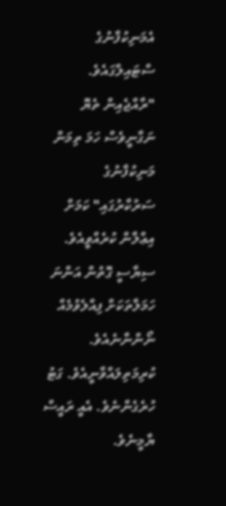އެމަނިކުފާނުގެ ސްޓައިލްގައެވެ. "ރާއްޖެއިން ތެޔޮ ނަގާނީވެސް ހަމަ ތިމަން މަނިކުފާނުގެ ސަރުކާރުގައި" ކަމަށް އިޢްލާން ކުރެއްވީއެވެ. ސިޔާސީ ގޮތުން އަންނަ ހަމަލާތަކަށް ފިއްލެވުމެއް ނޯންނާނެއެވެ. ކުރިމަތިލައްވާނީއެވެ. ގަޓު ހުރެގެންނެވެ. އެއީ ރައީސް ޔާމީނެވެ.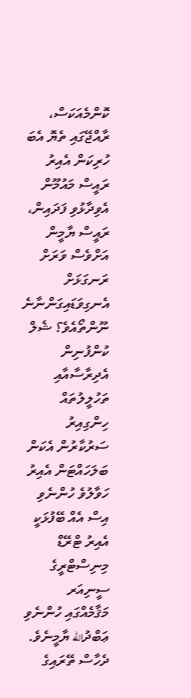ކޮންމެއަކަސް، ރާއްޖޭގައި ތެޔޮ އެބަ ހުރިކަން އެއިރު ރައީސް މައުމޫން އެވިދާޅުވި ފަދައިން، ރައީސް ޔާމީން އަށްވެސް ވަރަށް ރަނގަޅަށް އެނގިވަޑައިގަންނާނެ ނޫންތޯއެވެ؟ ޝެލް ކުންފުނިން އެދިރާސާއާއި ތަހުލީލުތައް ހިންގިއިރު ސަރުކާރުން އެކަން ބަލަހައްޓަން އެއިރު ހަވާލުވެ ހުންނެވި އިސް އެއް ބޭފުޅަކީ އެއިރު ޓްރޭޑް މިނިސްޓްރީގެ ސީނިއަރ މަޤާމެއްގައި ހުންނެވި ޢަބްދުالله ޔާމީނެވެ.
ދެހާސް ތޭރައިގެ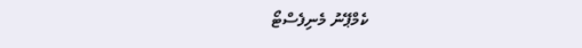ކެމްޕޭނު މެނިފެސްޓޯ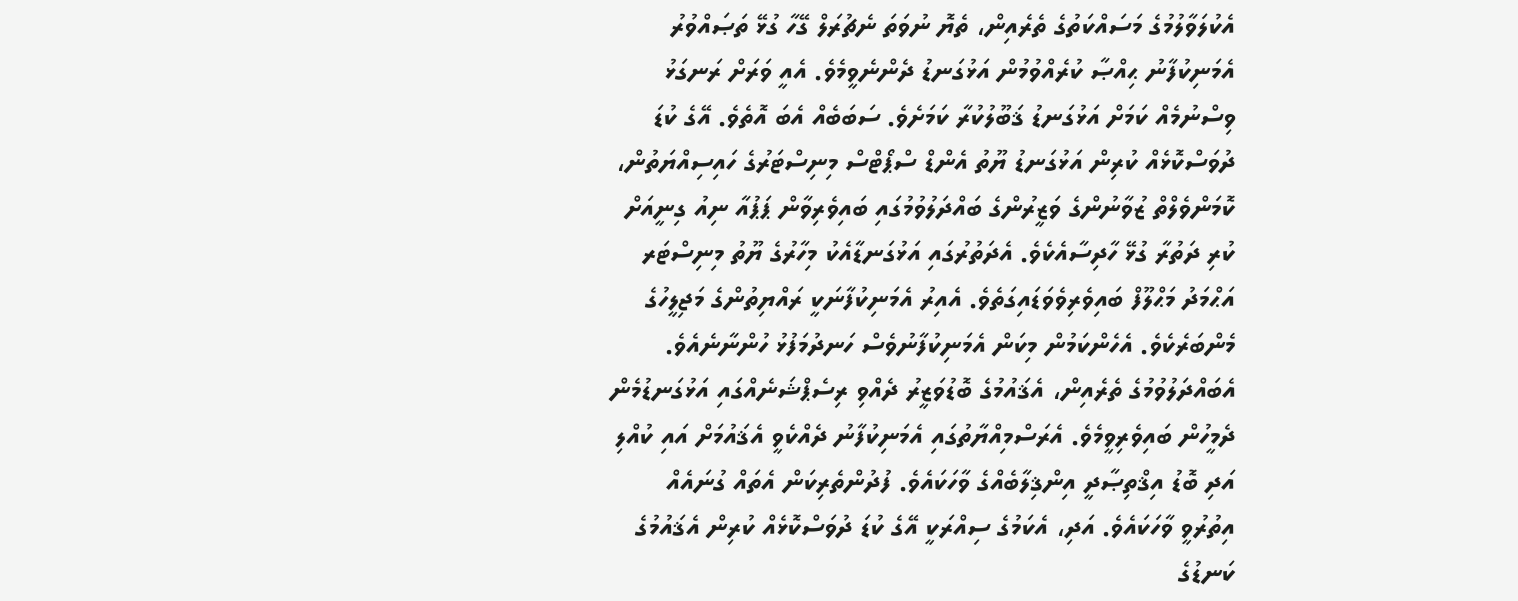އެކުލަވާލުމުގެ މަސައްކަތުގެ ތެރެއިން، ތެޔޮ ނުވަތަ ނެޗުރަލް ގޭހާ ގުޅޭ ތަޞައްވުރު އެމަނިކުފާނު ޙިއްޞާ ކުރެއްވުމުން އަޅުގަނޑު ދެންނެވީމެވެ. އެއީ ވަރަށް ރަނގަޅު ވިސްނުމެއް ކަމަށް އަޅުގަނޑު ޤަބޫލުކުރާ ކަމަށެވެ. ސަބަބެއް އެބަ އޮތެވެ. އޭގެ ކުޑަ ދުވަސްކޮޅެއް ކުރިން އަޅުގަނޑު ޔޫތު އެންޑް ސްޕޯޓްސް މިނިސްޓަރުގެ ހައިސިއްޔަތުން، ކޮމަންވެލްތް ޒުވާނުންގެ ވަޒީރުންގެ ބައްދަލުވުމުގައި ބައިވެރިވާން ޕަޕުއާ ނިއު ގިނީއަށް ކުރި ދަތުރާ ގުޅޭ ހާދިސާއެކެވެ. އެދަތުރުގައި އަޅުގަނޑާއެކު މިހާރުގެ ޔޫތު މިނިސްޓަރ އަޙްމަދު މަޙްލޫފް ބައިވެރިވެވަޑައިގަތެވެ. އެއިރު އެމަނިކުފާނަކީ ރައްޔިތުންގެ މަޖިލީހުގެ މެންބަރެކެވެ. އެހެންކަމުން މިކަން އެމަނިކުފާނުވެސް ހަނދުމަފުޅު ހުންނާނެއެވެ. އެބައްދަލުވުމުގެ ތެރެއިން، އެޤައުމުގެ ބޮޑުވަޒީރު ދެއްވި ރިސެޕްޝަނެއްގައި އަޅުގަނޑުމެން ދެމީހުން ބައިވެރިވީމެވެ. އެރަސްމިއްޔާތުގައި އެމަނިކުފާނު ދެއްކެވީ އެޤައުމަށް އައި ކުއްލި އަދި ބޮޑު އިޤްތިޞާދީ އިންޤިލާބެއްގެ ވާހަކައެވެ. ފުދުންތެރިކަން އެތައް ގުނައެއް އިތުރުވީ ވާހަކައެވެ. އަދި، އެކަމުގެ ސިއްރަކީ އޭގެ ކުޑަ ދުވަސްކޮޅެއް ކުރިން އެޤައުމުގެ ކަނޑުގެ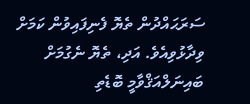ސަރަޙައްދުން ތެޔޮ ފެނިފައިވުން ކަމަށް ވިދާޅުވިއެވެ. އަދި، ތެޔޮ ނެގުމަށް ބައިނަލްއަޤްވާމީ ބޮޑެތި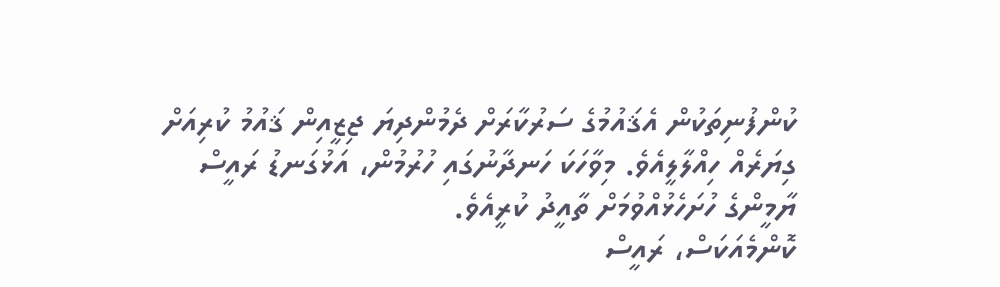ކުންފުނިތަކުން އެޤައުމުގެ ސަރުކާރަށް ދެމުންދިޔަ ޖިޒީއިން ޤައުމު ކުރިއަށް ގިޔަރެއް ހިއްލާލީއެވެ. މިވާހަކަ ހަނދާނުގައި ހުރުމުން، އަޅުގަނޑު ރައީސް ޔާމީންގެ ހުށަހެޅުއްވުމަށް ތާއީދު ކުރީއެވެ.
ކޮންމެއަކަސް، ރައީސް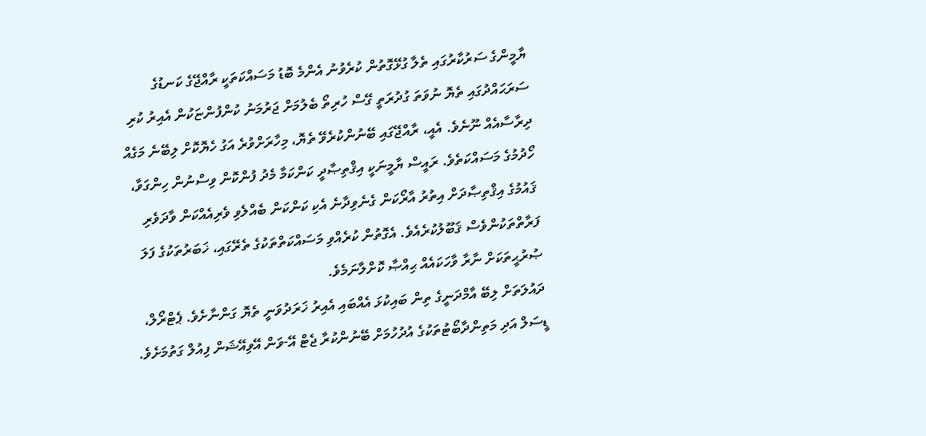ޔާމީންގެ ސަރުކާރުގައި ތެލާ ގުޅޭގޮތުން ކުރެވުނު އެންމެ ބޮޑު މަސައްކަތަކީ ރާއްޖޭގެ ކަނޑުގެ ސަރަޙައްދުގައި ތެޔޮ ނުވަތަ ގުދުރަތީ ގޭސް ހުރިތޯ ބެލުމަށް ޖަރުމަނު ކުންފުންޏަކުން އެއިރު ކުރި ދިރާސާއެއް ނޫނެވެ. އެއީ، ރާއްޖޭގައި ބޭނުންކުރެވޭ ތެޔޮ، މިހާރަށްވުރެ އަގު ހެޔޮކޮށް ލިބޭނެ މަގެއް ހޯދުމުގެ މަސައްކަތެވެ. ރައީސް ޔާމީނަކީ އިޤްތިޞާދީ ކަންކަމާ މެދު ފުންކޮން ވިސްނުން ހިންގަވާ، ޤައުމުގެ އިޤްތިޞާދަށް އިތުރު އާރޯކަން ގެނެވިދާނެ އެކި ކަންކަން ބެއްލެވި ވެރިއެއްކަން ވާދަވެރި ފަރާތްތަކުންވެސް ޤަބޫލުކުރެއެވެ. އެގޮތުން ކުރެއްވި މަސައްކަތްތަކުގެ ތެރޭގައި، ޚަބަރުތަކުގެ ފަލަ ޞުރުޙީތަކަށް ނާރާ ވާހަކައެއް ޙިއްޞާ ކޮށްލާނަމެވެ.
ދައުލަތަށް ލިބޭ އާމްދަނީގެ ތިން ބައިކުޅަ އެއްބައި އެއިރު ޚަރަދުވަނީ ތެޔޮ ގަންނާށެވެ. ޕެޓްރޯލް، ޑީސަލް އަދި މަތިންދާބޯޓުތަކުގެ އުދުހުމަށް ބޭނުންކުރާ ޖެޓް އޭ-ވަން އޭވިއޭޝަން ފިއުލް ގަތުމަށެވެ.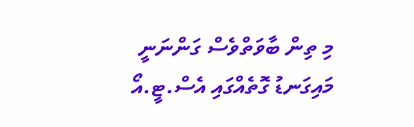މި ތިން ބާވަތްވެސް ގަންނަނީ މައިގަނޑު ގޮތެއްގައި އެސް.ޓީ.އޯ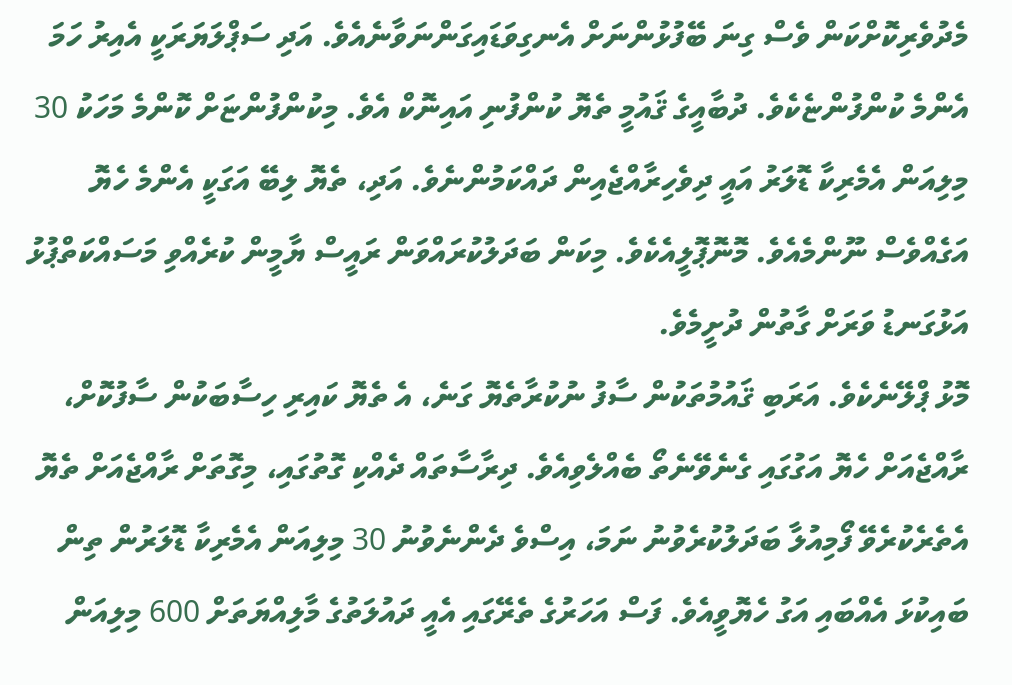މެދުވެރިކޮށްކަން ވެސް ގިނަ ބޭފުޅުންނަށް އެނގިވަޑައިގަންނަވާނެއެވެ. އަދި ސަޕްލަޔަރަކީ އެއިރު ހަމަ އެންމެ ކުންފުންޏެކެވެ. ދުބާއީގެ ޤައުމީ ތެޔޮ ކުންފުނި އައިނޮކް އެވެ. މިކުންފުންޏަށް ކޮންމެ މަހަކު 30 މިލިއަން އެމެރިކާ ޑޮލަރު އައީ ދިވެހިރާއްޖެއިން ދައްކަމުންނެވެ. އަދި، ތެޔޮ ލިބޭ އަގަކީ އެންމެ ހެޔޮ އަގެއްވެސް ނޫންމެއެވެ. މޮނޮޕޮލީއެކެވެ. މިކަން ބަދަލުކުރައްވަން ރައީސް ޔާމީން ކުރެއްވި މަސައްކަތްޕުޅު އަޅުގަނޑު ވަރަށް ގާތުން ދުށީމެވެ.
މޮޅު ޕްލޭނެކެވެ. އަރަބި ޤައުމުތަކުން ސާފު ނުކުރާތެޔޮ ގަނެ، އެ ތެޔޮ ކައިރި ހިސާބަކުން ސާފުކޮށް، ރާއްޖެއަށް ހެޔޮ އަގުގައި ގެނެވޭނެތޯ ބެއްލެވިއެވެ. ދިރާސާތައް ދެއްކި ގޮތުގައި، މިގޮތަށް ރާއްޖެއަށް ތެޔޮ އެތެރެކުރެވޭ ފޯމިއުލާ ބަދަލުކުރެވުނު ނަމަ، އިސްވެ ދެންނެވުނު 30 މިލިއަން އެމެރިކާ ޑޮލަރުން ތިން ބައިކުޅަ އެއްބައި އަގު ހެޔޮވީއެވެ. ފަސް އަހަރުގެ ތެރޭގައި އެއީ ދައުލަތުގެ މާލިއްޔަތަށް 600 މިލިއަން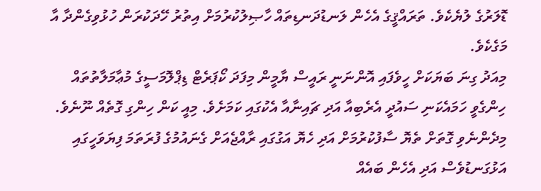ޑޮލަރުގެ ލުޔެކެވެ. ތަރައްޤީގެ އެހެން ލަނޑުދަނޑިތައް ހާޞިލުކުރުމަށް އިތުރު ހޭދަކުރަން ހުޅުވިގެންދާ އާ މަގެކެވެ.
މިއަދު ގިނަ ބަޔަކަށް ހީވެފައި އޮންނަނީ ރައީސް ޔާމީން މިފަދަ ކޯޕަރެޓް ޑިޕްލޮމަސީގެ މުޢާމަލާތުތައް ހިންގެވީ ހަމައެކަނި ސައުދީ އެރެބިއާ އަދި ޗައިނާއާ އެކުގައި ކަމަށެވެ. މިއީ ކަން ހިންގި ގޮތެއް ނޫނެވެ. މިދެންނެވި ގޮތަށް ތެޔޮ ސާފުކުރުމަށް އަދި ހެޔޮ އަގުގައި ރާއްޖެއަށް ގެނައުމުގެ ފުރަތަމަ ފިޔަވަހީގައި އަޅުގަނޑުވެސް އަދި އެހެން ބައެއް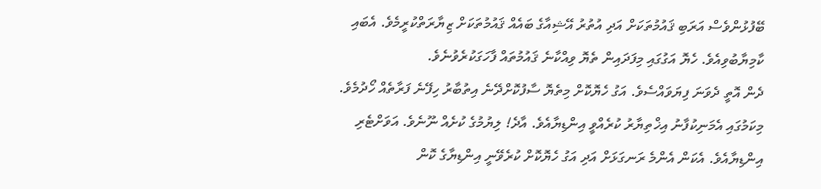ބޭފުޅުންވެސް އަރަބި ޤައުމުތަކަށް އަދި އުތުރު އޭޝިއާގެ ބައެއް ޤައުމުތަކަށް ޒިޔާރަތްކުރީމެވެ. އެބައި ކާމިޔާބުވިއެވެ. ހެޔޮ އަގުގައި މިފަދައިން ތެޔޮ ވިއްކާނެ ޤައުމުތައް ފާހަގަކުރެވުނެވެ.
ދެން އޮތީ ދެވަނަ ފިޔަވައްސެވެ. އަގު ހެޔޮކޮށް މިތެޔޮ ސާފުކޮށްދޭނެ އިތުބާރު ހިފޭނެ ފަރާތެއް ހޯދުމެވެ. މިކަމުގައި އެމަނިކުފާނު އިޚްތިޔާރު ކުރެއްވީ އިންޑިޔާއެވެ. އާދެ! ލިޔުމުގެ ކުށެއް ނޫނެވެ. އަވަށްޓެރި އިންޑިޔާއެވެ. އެކަން އެންމެ ރަނގަޅަށް އަދި އަގު ހެޔޮކޮށް ކުރެވޭނީ އިންޑިޔާގެ ކޮން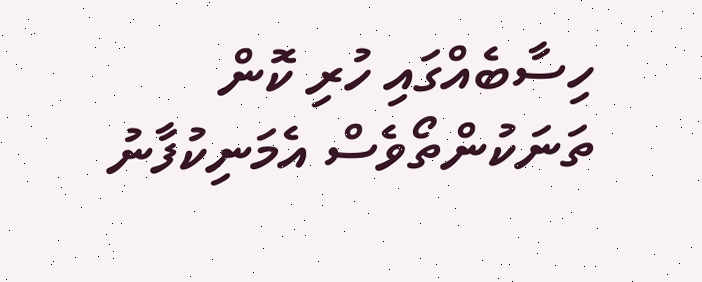ހިސާބެއްގައި ހުރި ކޮން ތަނަކުންތޯވެސް އެމަނިކުފާނު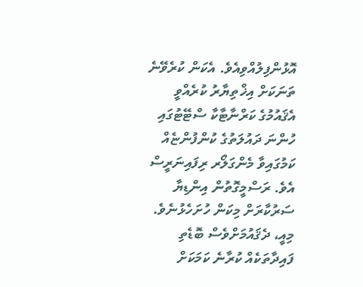އޮޅުންފިލުއްވިއެވެ. އެކަން ކުރެވޭނެ ތަނަކަށް އިޚްތިޔާރު ކުރެއްވީ އެޤައުމުގެ ކަރްނާޓާކާ ސްޓޭޓުގައި ހުންނަ ދައުލަތުގެ ކުންފުންޏެއް ކަމުގައިވާ މެންގަލޯރ ރިފައިނަރީސް އެވެ. ރަސްމީގޮތުން އިންޑިޔާ ސަރުކާރަށް މިކަން ހުށަހެޅުނެވެ. މިއީ، ދެޤައުމަށްވެސް ބޮޑެތި ފައިދާތަކެއް ކުރާނެ ކަމަކަށް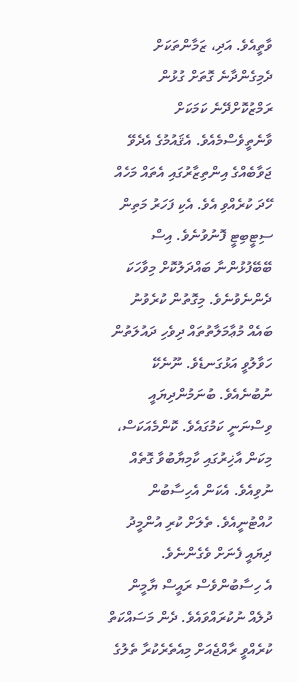ވާތީއެވެ. އަދި، ޒަމާންތަކަށް ދެމިގެންދާނެ ގޮތަށް ގުޅުން ރަމްޒުކޮށްދޭނެ ކަމަކަށް ވާނެތީވެސްމެއެވެ. އެޤައުމުގެ އެދެވޭ ޖަވާބެއްގެ އިންތިޒާރުގައި އެތައް މަހެއް ހޭދަ ކުރެއްވި އެވެ. އެކި ފަހަރު މަތިން ސިޓީބިޓީ ފޮނުވުނެވެ. އިސް ބޭބޭފުޅުންނާ ބައްދަލުކޮށް މިވާހަކަ ދެންނެވުނެވެ. މިގޮތުން ކުރެވުނު ބައެއް މުޢާމަލާތުތައް ދިވެހި ދައުލަތުން ހަވާލުވީ އަޅުގަނޑެވެ. ނޫނެކޭ ނުބުނެއެވެ. ބުނަމުންދިޔައީ ވިސްނަނީ ކަމުގައެވެ. ކޮންމެއަކަސް، މިކަން އާޚިރުގައި ކާމިޔާބުވާ ގޮތެއް ނުވިއެވެ. އެކަން އެހިސާބުން ހުއްޓުނީއެވެ. ތެލަށް ކުރި އުންމީދު ދިޔައީ ފެނަށް ވެގެންނެވެ.
އެ ހިސާބުންވެސް ރައީސް ޔާމީން ދުލެއް ނުކުރައްވައެވެ. ދެން މަސައްކަތް ކުރެއްވީ ރާއްޖެއަށް މިއެތެރެކުރާ ތެލުގެ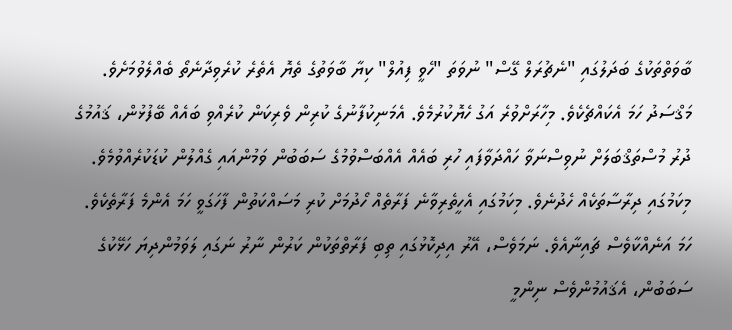ބާވަތްތަކުގެ ބަދަލުގައި "ނެޗުރަލް ގޭސް" ނުވަތަ "ހެވީ ފިއުލް" ކިޔާ ބާވަތުގެ ތެޔޮ އެތެރެ ކުރެވިދާނެތޯ ބެއްލެވުމަށެވެ. މަޤްސަދު ހަމަ އެކައްޗެކެވެ. މިހާރަށްވުރެ އަގު ހެޔޮކުރުމެވެ. އެމަނިކުފާނުގެ ކުރިން ވެރިކަން ކުރެއްވި ބައެއް ބޭފުޅުން، ޤައުމުގެ ދުރު މުސްތަޤްބަލަށް ނުވިސްނަވާ ހައްދަވާފައި ހުރި ބައެއް އެއްބަސްވުމުގެ ސަބަބުން ވަމުންއައި ގެއްލުން ކުޑަކުރެއްވުމެވެ. މިކަމުގައި ދިރާސާތަކެއް ހެދުނެވެ. މިކަމުގައި އެހީތެރިވާނެ ފަރާތެއް ހޯދުމަށް ކުރި މަސައްކަތުން ފާހަގަވީ ހަމަ އެންމެ ފަރާތެކެވެ. ހަމަ އަނެއްކާވެސް ޗައިނާއެވެ. ނަމަވެސް، އޭރު އިދިކޮޅުގައި ތިބި ފަރާތްތަކުން ކަރުން ނާރު ނަގައި ލަވަމުންދިޔަ ހަޅޭކުގެ ސަބަބުން، އެޤައުމުންވެސް ނިންމީ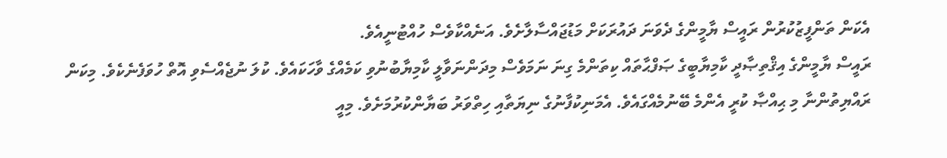އެކަން ތަންފީޒުކުރުން ރައީސް ޔާމީންގެ ދެވަނަ ދައުރަކަށް މަޑުޖައްސާލާށެވެ. އަނެއްކާވެސް ހުއްޓުނީއެވެ.
ރައީސް ޔާމީންގެ އިޤްތިޞާދީ ކާމިޔާބީގެ ޞަފްޙާތައް ކިތަންމެ ގިނަ ނަމަވެސް މިދަންނަވާލީ ކާމިޔާބުނުވި ކަމެއްގެ ވާހަކައެވެ. ކުލަ ނުޖެއްސެވި އޮތް ހުވަފެނެކެވެ. މިކަން ރައްޔިތުންނާ މި ޙިއްޞާ ކުރީ އެންމެ ބޭނުމެއްގައެވެ. އެމަނިކުފާނުގެ ނިޔަތާއި ހިތްވަރު ބަޔާންކުރުމަށެވެ. މިއީ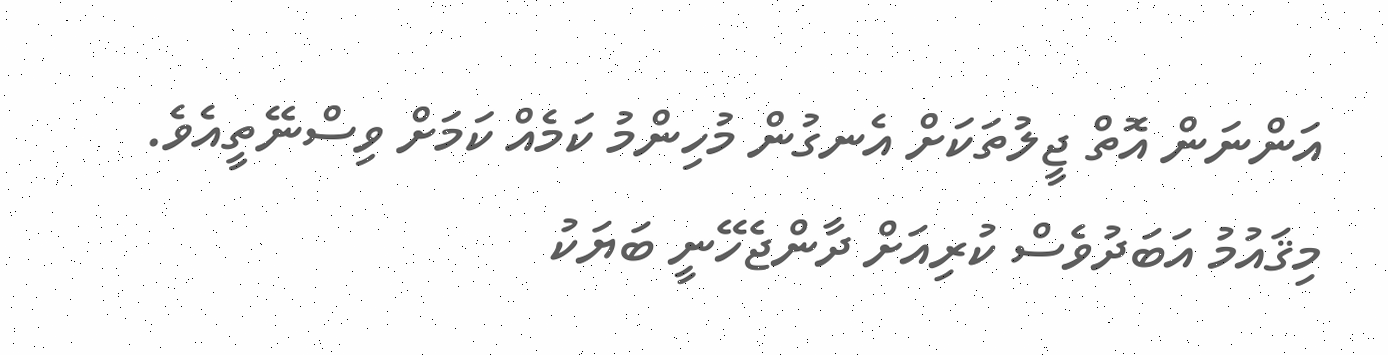އަންނަން އޮތް ޖީލުތަކަށް އެނގުން މުހިންމު ކަމެއް ކަމަށް ވިސްނޭތީއެވެ. މިޤައުމު އަބަދުވެސް ކުރިއަށް ދާންޖެހޭނީ ބަޔަކު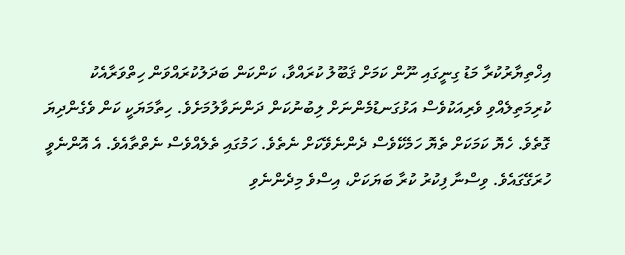އިޚްތިޔާރުކުރާ މަޑު ގިނީގައި ނޫން ކަމަށް ޤަބޫލު ކުރައްވާ، ކަންކަން ބަދަލުކުރައްވަން ހިތްވަރާއެކު ކުރިމަތިލެއްވި ވެރިއަކުވެސް އަޅުގަނޑުމެންނަށް ލިބުނުކަން ދަންނަވާލުމަށެވެ. ހިތާމަޔަކީ ކަން ވެގެންދިޔަ ގޮތެވެ. ހެޔޮ ކަމަކަށް ތެޔޮ ހަމެކޭވެސް ދެންނެވޭކަށް ނެތެވެ. ހަމުގައި ތެލެއްވެސް ނެތްތާއެވެ. އެ އޮންނެވީ ހުރަގޭގައެވެ. ވިސްނާ ފިކުރު ކުރާ ބަޔަކަށް، އިސްވެ މިދެންނެވި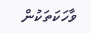ވާހަކަތަކުން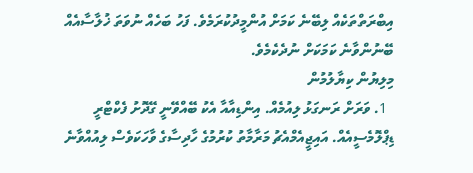އިބްރަތްތަކެއް ލިބޭނެ ކަމަށް އުންމީދުކުރަމެވެ. ފަހު ބަހެއް ނުވަތަ ޚުލާސާއެއް ބޭނުންވާނެ ކަމަކަށް ނުދެކެމެވެ.
މިލިޔުން ކިޔާލުމުން
  1. ވަރަށް ރަނގަޅު ލިއުމެއް. އިންޑިއާއާ އެކު ބޭއްވޭނީ ގޭދޮށު ފެކްޓްރީ ޑިޕްލޮމެސީއެއް. އައިޖީއެމްއެޗު މަރާމާތު ކުރުމުގެ ހާދިސާގެ ވާހަކަވެސް ލިއުއްވާނެ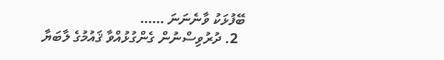ބޭފުޅަކު ވާނެނަނަ ……
  2. ދުރުވިސްނުން ގެންގުޅުއްވާ ޤައުމުގެ ލާބަޔާ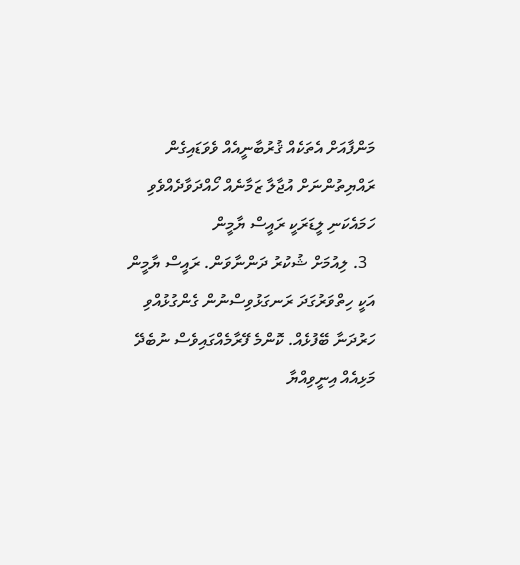މަންފާއަށް އެތަކެއް ޤުރުބާނީއެއް ވެވަޑައިގެން ރައްޔިތުންނަށް އުޖާލާ ޒަމާނެއް ހޯއްދަވާދެއްވެވި ހަމައެކަނި ލީޑަރަކީ ރައީސް ޔާމީން
  3. ލިއުމަށް ޝުކުރު ދަންނާވަން. ރައީސް ޔާމީން އަކީ ހިތްވަރުގަދަ ރަނގަޅުވިސްނުން ގެންގުޅުއްވި ހަރުދަނާ ބޭފުޅެއް. ކޮންމެ ފޭރާމެއްގައިވެސް ނުބެދޭ މަޅިއެއް އިނީވިއްޔާ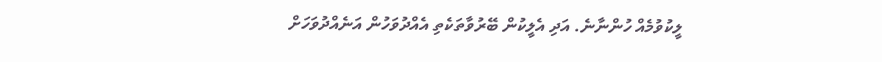ލީކުވުމެއް ހުންނާނެ. އަދި އެލީކުން ބޭރުވާތަކެތި އެއްދުވަހުން އަނެއްދުވަހަށް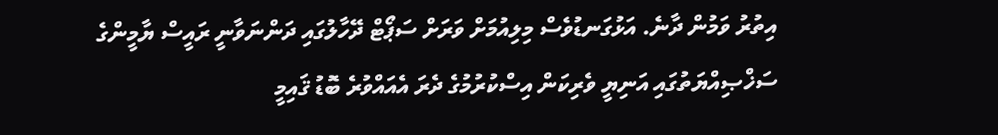އިތުރު ވަމުން ދާނެ. އަޅުގަނޑުވެސް މިލިއުމަށް ވަރަށް ސަޕޯޓް ދޭހާލުގައި ދަންނަވާނީ ރައީސް ޔާމީންގެ ސަޚްޞިއްޔަތުގައި އަނިޔީ ވެރިކަން އިސްކުރުމުގެ ދެރަ އެއައްވުރެ ބޮޑު ޤައިމީ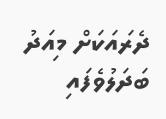ދެރައަކަށް މިއަދު ބަދަލުވެފައި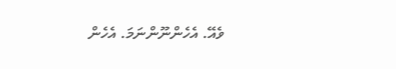ވެއޭ. އެހެންނޫންނަމަ. އެހެން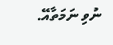ނުވި ނަމަތާއޭ.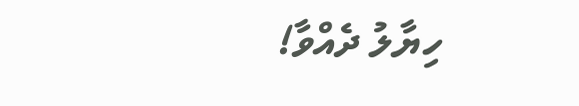ހިޔާލު ދެއްވާ!